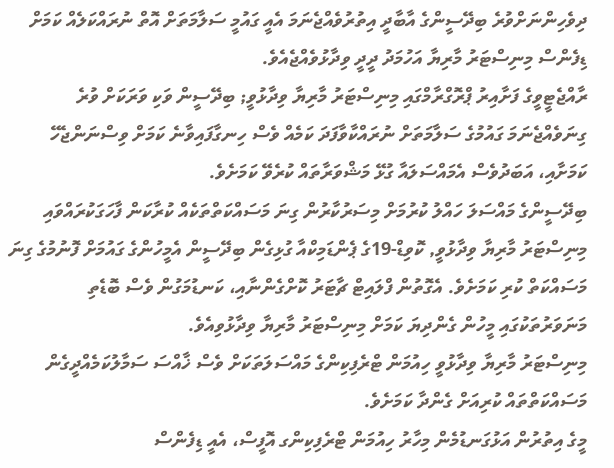ދިވެހިންނަށްވުރެ ބިދޭސީންގެ އާބާދީ އިތުރުވެއްޖެނަމަ އެއީ ގައުމީ ސަލާމަތަށް އޮތް ނުރައްކަލެއް ކަމަށް ޑިފެންސް މިނިސްޓަރު މާރިޔާ އަހުމަދު ދީދީ ވިދާޅުވެއްޖެއެވެ.
ރާއްޖެޓީވީގެ ފަށާއިރު ޕްރޮގްރާމްގައި މިނިސްޓަރު މާރިޔާ ވިދާޅުވީ; ބިދޭސީން ވަކި ވަރަކަށް ވުރެ ގިނަވެއްޖެނަމަ ގައުމުގެ ސަލާމަތަށް ނުރައްކާވާފަދަ ކަމެއް ވެސް ހިނގާފައިވާނެ ކަމަށް ވިސްނަންޖެހޭ ކަމަށާއި، އަބަދުވެސް އެމައްސަލައާ ގުޅޭ މަޝްވަރާތައް ކުރެވޭ ކަމަށެވެ.
ބިދޭސީންގެ މައްސަލަ ހައްލު ކުރުމަށް މިސަރުކާރުން ގިނަ މަސައްކަތްތަކެއް ކުރާކަން ފާހަގަކުރައްވައި މިނިސްޓަރު މާރިޔާ ވިދާޅުވީ, ކޮވިޑް-19ގެ ޕެންޑަމިކްއާ ގުޅިގެން ބިދޭސީން އެމީހުންގެ ގައުމަށް ފޮނުމުގެ ގިނަ މަސައްކަތް ކުރި ކަމަށެވެ. އެގޮތުން ފްލައިޓް ޗާޓަރު ކޮށްގެންނާއި، ކަނޑުމަގުން ވެސް ބޮޑެތި މަނަވަރުތަކުގައި މީހުން ގެންދިޔަ ކަމަށް މިނިސްޓަރު މާރިޔާ ވިދާޅުވިއެވެ.
މިނިސްޓަރު މާރިޔާ ވިދާޅުވީ ހިއުމަން ޓްރެފިކިންގެ މައްސަލަތަކަށް ވެސް ޚާއްސަ ސަމާލުކަމެއްދީގެން މަސައްކަތްތައް ކުރިއަށް ގެންދާ ކަމަށެވެ.
މީގެ އިތުރުން އަޅުގަނޑުމެން މިހާރު ހިއުމަން ޓްރެފިކިންގ އޮފީސް، އެއީ ޑިފެންސް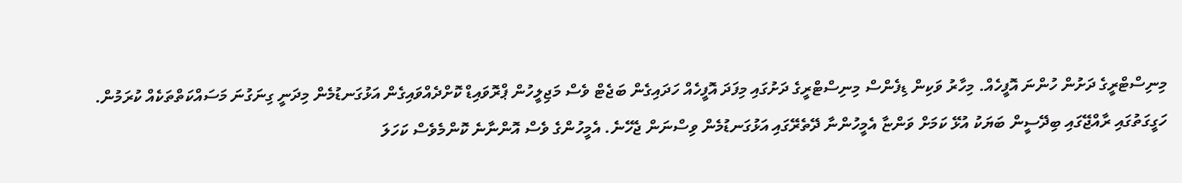މިނިސްޓްރީގެ ދަށުން ހުންނަ އޮފީހެއް. މިހާރު ވަކިން ޑިފެންސް މިނިސްޓްރީގެ ދަށުގައި މިފަދަ އޮފީހެއް ހަދައިގެން ބަޖެޓް ވެސް މަޖިލީހުން ޕްރޮވައިޑް ކޮށްދެއްވައިގެން އަޅުގަނޑުމެން މިދަނީ ގިނަގުނަ މަސައްކަތްތަކެއް ކުރަމުން. ހަގީގަތުގައި ރާއްޖޭގައި ބިދޭސީން ބަޔަކު އުޅޭ ކަމަށް ވަންޏާ އެމީހުންނާ ދޭތެރޭގައި އަޅުގަނޑުމެން ވިސްނަން ޖެހޭނެ. އެމީހުންގެ ވެސް އޮންނާނެ ކޮންމެވެސް ކަހަލަ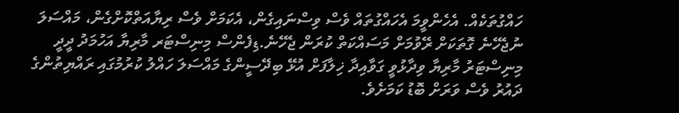ހައްގުތަކެއް. އެހެންވީމަ އެހައްގުތައް ވެސް ވިސްނައިގެން، އެކަމަށް ވެސް ރިޔާއަތްކޮށްގެން، މައްސަލަ ނުޖެހޭނެ ގޮތަކަށް ރޭވުމަށް މަސައްކަތް ކުރަން ޖެހޭނެ.ޑިފެންސް މިނިސްޓަރ މާރިޔާ އަހުމަދު ދީދީ
މިނިސްޓަރު މާރިޔާ ވިދާޅުވީ ގަވާއިދާ ޚިލާފަށް އުޅޭ ބިދޭސީންގެ މައްސަލަ ހައްލު ކުރުމުގައި ރައްޔިތުންގެ ދައުރު ވެސް ވަރަށް ބޮޑު ކަމަށެވެ.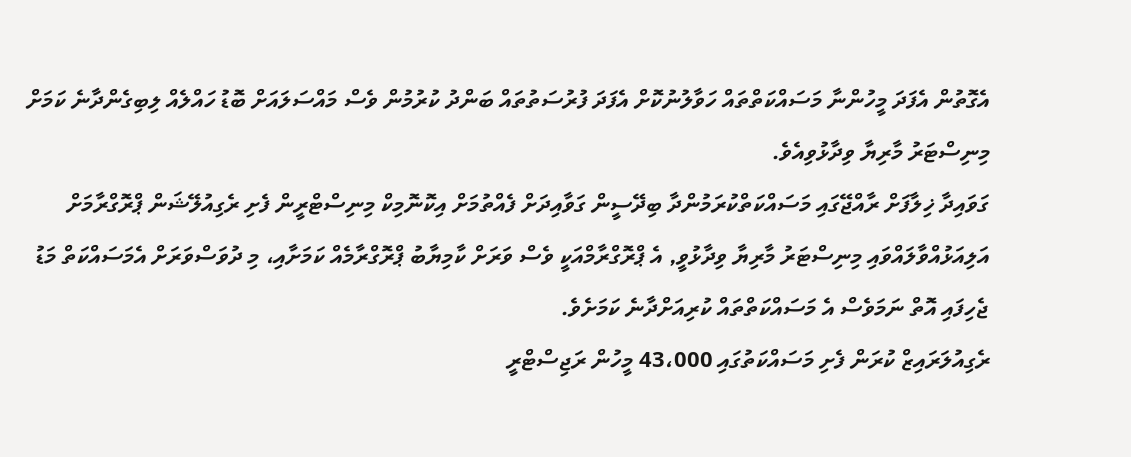އެގޮތުން އެފަދަ މީހުންނާ މަސައްކަތްތައް ހަވާލުނުކޮށް އެފަދަ ފުރުސަތުތައް ބަންދު ކުރުމުން ވެސް މައްސަލައަށް ބޮޑު ހައްލެއް ލިބިގެންދާނެ ކަމަށް މިނިސްޓަރު މާރިޔާ ވިދާޅުވިއެވެ.
ގަވައިދާ ޚިލާފަށް ރާއްޖޭގައި މަސައްކަތްކުރަމުންދާ ބިދޭސީން ގަވާއިދަށް ފެއްތުމަށް އިކޮނޮމިކް މިނިސްޓްރީން ފެށި ރެގިއުލޭޝަން ޕްރޮގްރާމަށް އަލިއަޅުއްވާލައްވައި މިނިސްޓަރު މާރިޔާ ވިދާޅުވީ, އެ ޕްރޮގްރާމްއަކީ ވެސް ވަރަށް ކާމިޔާބު ޕްރޮގްރާމެއް ކަމަށާއި، މި ދުވަސްވަރަށް އެމަސައްކަތް މަޑު ޖެހިފައި އޮތް ނަމަވެސް އެ މަސައްކަތްތައް ކުރިއަށްދާނެ ކަމަށެވެ.
ރެގިއުލަރައިޒް ކުރަން ފެށި މަސައްކަތުގައި 43،000 މީހުން ރަޖިސްޓްރީ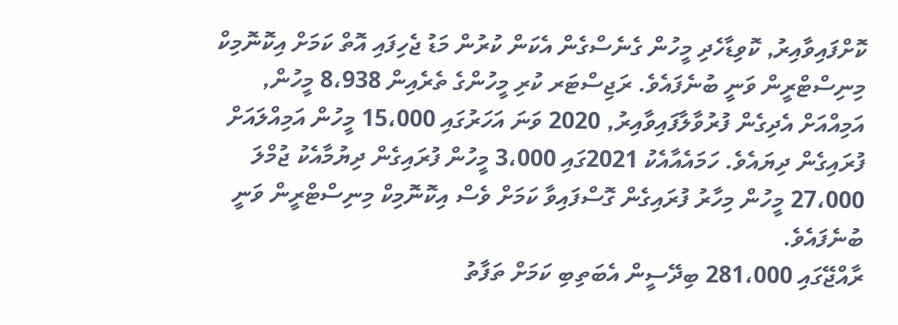ކޮށްފައިވާއިރު, ކޮވިޑާހެދި މީހުން ގެނެސްގެން އެކަން ކުރުން މަޑު ޖެހިފައި އޮތް ކަމަށް އިކޮނޮމިކް މިނިސްޓްރީން ވަނީ ބުނެފައެވެ. ރަޖިސްޓަރ ކުރި މީހުންގެ ތެރެއިން 8،938 މީހުން, އަމިއްއަށް އެދިގެން ފުރުވާލާފައިވާއިރު, 2020 ވަނަ އަހަރުގައި 15،000 މީހުން އަމިއްލައަށް ފުރައިގެން ދިޔައެވެ. ހަމައެއާއެކު 2021ގައި 3،000 މީހުން ފުރައިގެން ދިޔުމާއެކު ޖުމްލަ 27،000 މީހުން މިހާރު ފުރައިގެން ގޮސްފައިވާ ކަމަށް ވެސް އިކޮނޮމިކް މިނިސްޓްރީން ވަނީ ބުނެފައެވެ.
ރާއްޖޭގައި 281،000 ބިދޭސީން އެބަތިބި ކަމަށް ތަފާތު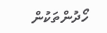ހޯދުންތަކުން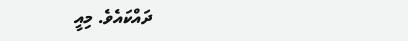ދައްކައެވެ. މިއީ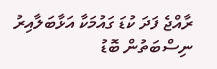ރާއްޖެ ފަދަ ކުޑަ ގައުމަކާ އަޅާބަލާއިރު ނިސްބަތުން ބޮޑު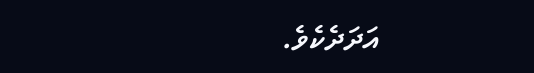އަދަދެކެވެ.